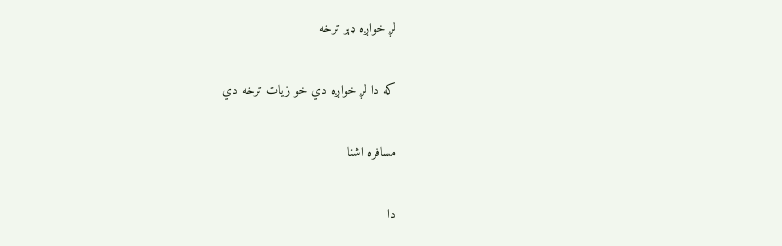لږ خواږه ډېر ترخه

كه دا لږ خواږه دي خو زيات ترخه دي

مسافره اشنا

دا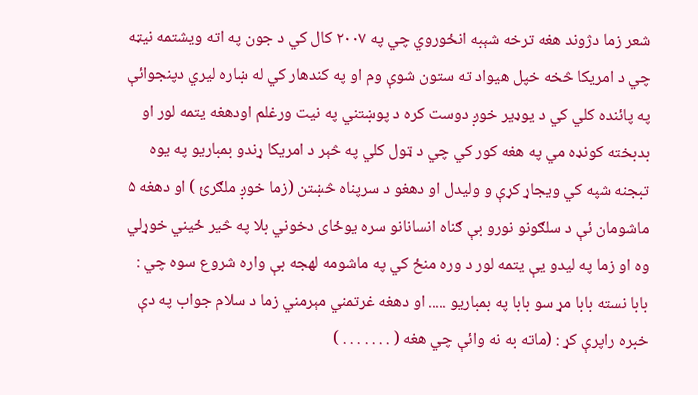شعر زما دژوند هغه ترخه شېبه انځوروي چي په ۲۰۰۷ کال کي د جون په اته ویشتمه نیټه چي د امریکا څخه خپل هیواد ته ستون شوې وم او په کندهار کي له ښاره لیري دپنجوائې په پائنده کلي کي د یوډیر خوږ دوست کره د پوښتني په نیت ورغلم اودهغه یتمه لور او بدبخته کونډه مي په هغه کور کي چي د ټول کلي په څېر د امریکا ړندو بمباریو په یوه تبجنه شپه کي ویجاړ کړې و ولیدل او دهغو د سرپناه څښتن (زما خوږ ملګرئ ) او دهغه ۵ ماشومان ئې د سلګونو نورو بې ګناه انسانانو سره یوځای دخوني بلا په څیر ځیني خوړلي وه او زما په لیدو یې یتمه لور د وره منځ کي په ماشومه لهجه بې واره شروع سوه چي : بابا نسته بابا مړ سو بابا په بمباریو ..... او دهغه غرتمني مېرمني زما د سلام جواب په دې خبره راپرې کړ : (ماته به نه وائې چي هغه ( . . . . . . . )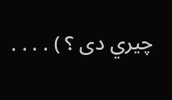چیري دی ؟ ) . . . .